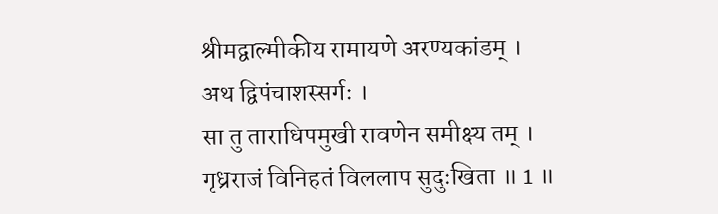श्रीमद्वाल्मीकीय रामायणे अरण्यकांडम् ।
अथ द्विपंचाशस्सर्गः ।
सा तु ताराधिपमुखी रावणेन समीक्ष्य तम् ।
गृध्रराजं विनिहतं विललाप सुदुःखिता ॥ 1 ॥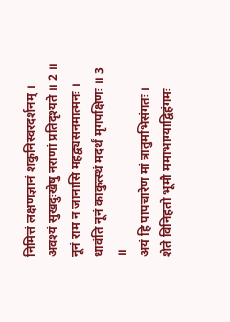निमित्तं लक्षणज्ञानं शकुनिस्वरदर्शनम् ।
अवश्यं सुखदुःखेषु नराणां प्रतिदृश्यते ॥ 2 ॥
नूनं राम न जानासि महद्व्यसनमात्मनः ।
धावंति नूनं काकुत्स्थं मदर्थं मृगपक्षिणः ॥ 3 ॥
अयं हि पापचारेण मां त्रातुमभिसंगतः ।
शेते विनिहतो भूमौ ममाभाग्याद्विहंगमः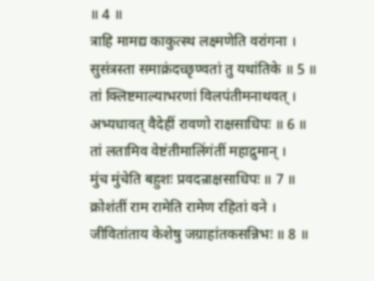॥ 4 ॥
त्राहि मामद्य काकुत्स्थ लक्ष्मणेति वरांगना ।
सुसंत्रस्ता समाक्रंदच्छृण्वतां तु यथांतिके ॥ 5 ॥
तां क्लिष्टमाल्याभरणां विलपंतीमनाथवत् ।
अभ्यधावत् वैदेहीं रावणो राक्षसाधिपः ॥ 6 ॥
तां लतामिव वेष्टंतीमालिंगंतीं महाद्रुमान् ।
मुंच मुंचेति बहुशः प्रवदन्राक्षसाधिपः ॥ 7 ॥
क्रोशंतीं राम रामेति रामेण रहितां वने ।
जीवितांताय केशेषु जग्राहांतकसन्निभः ॥ 8 ॥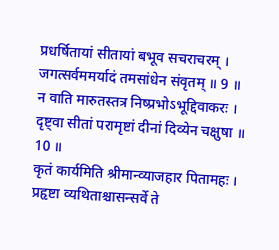प्रधर्षितायां सीतायां बभूव सचराचरम् ।
जगत्सर्वममर्यादं तमसांधेन संवृतम् ॥ 9 ॥
न वाति मारुतस्तत्र निष्प्रभोऽभूद्दिवाकरः ।
दृष्ट्वा सीतां परामृष्टां दीनां दिव्येन चक्षुषा ॥ 10 ॥
कृतं कार्यमिति श्रीमान्व्याजहार पितामहः ।
प्रहृष्टा व्यथिताश्चासन्सर्वे ते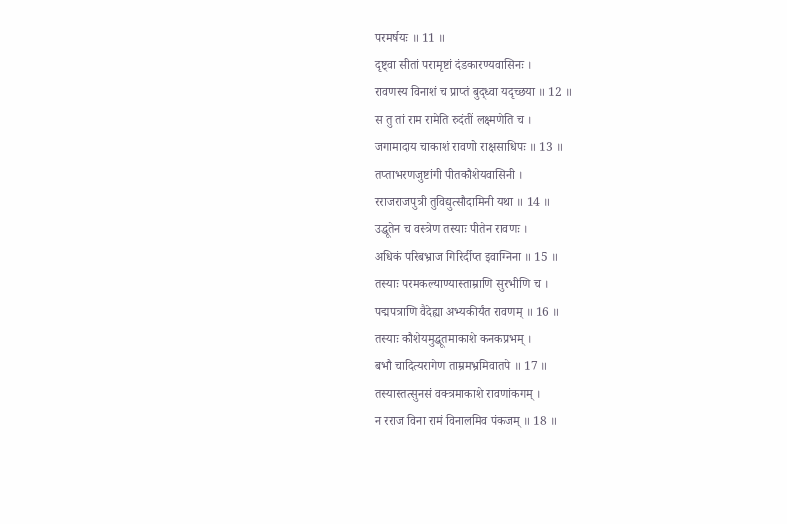परमर्षयः ॥ 11 ॥
दृष्ट्वा सीतां परामृष्टां दंडकारण्यवासिनः ।
रावणस्य विनाशं च प्राप्तं बुद्ध्वा यदृच्छया ॥ 12 ॥
स तु तां राम रामेति रुदंतीं लक्ष्मणेति च ।
जगामादाय चाकाशं रावणो राक्षसाधिपः ॥ 13 ॥
तप्ताभरणजुष्टांगी पीतकौशेयवासिनी ।
रराजराजपुत्री तुविद्युत्सौदामिनी यथा ॥ 14 ॥
उद्धूतेन च वस्त्रेण तस्याः पीतेन रावणः ।
अधिकं परिबभ्राज गिरिर्दीप्त इवाग्निना ॥ 15 ॥
तस्याः परमकल्याण्यास्ताम्राणि सुरभीणि च ।
पद्मपत्राणि वैदेह्या अभ्यकीर्यंत रावणम् ॥ 16 ॥
तस्याः कौशेयमुद्धूतमाकाशे कनकप्रभम् ।
बभौ चादित्यरागेण ताम्रमभ्रमिवातपे ॥ 17 ॥
तस्यास्तत्सुनसं वक्त्रमाकाशे रावणांकगम् ।
न रराज विना रामं विनालमिव पंकजम् ॥ 18 ॥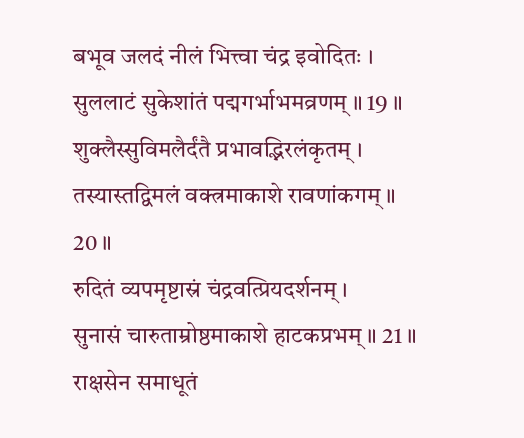बभूव जलदं नीलं भित्त्वा चंद्र इवोदितः ।
सुललाटं सुकेशांतं पद्मगर्भाभमव्रणम् ॥ 19 ॥
शुक्लैस्सुविमलैर्दंतै प्रभावद्भिरलंकृतम् ।
तस्यास्तद्विमलं वक्त्रमाकाशे रावणांकगम् ॥ 20 ॥
रुदितं व्यपमृष्टास्रं चंद्रवत्प्रियदर्शनम् ।
सुनासं चारुताम्रोष्ठमाकाशे हाटकप्रभम् ॥ 21 ॥
राक्षसेन समाधूतं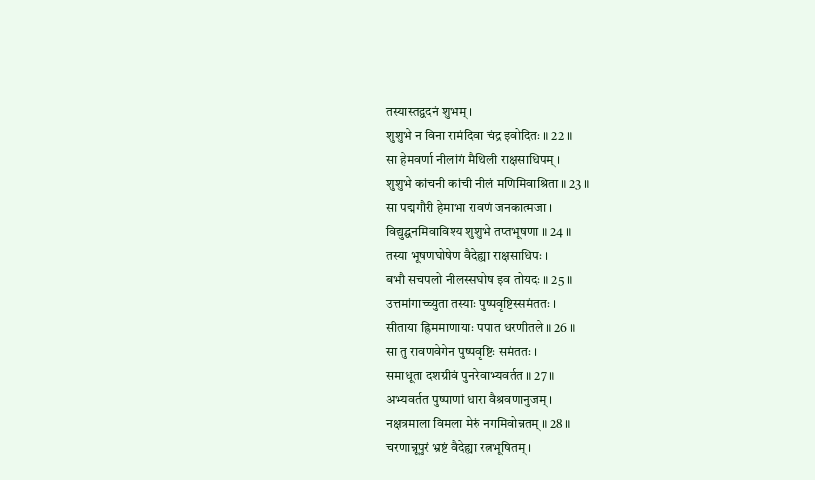तस्यास्तद्वदनं शुभम् ।
शुशुभे न विना रामंदिवा चंद्र इवोदितः ॥ 22 ॥
सा हेमवर्णा नीलांगं मैथिली राक्षसाधिपम् ।
शुशुभे कांचनी कांची नीलं मणिमिवाश्रिता ॥ 23 ॥
सा पद्मगौरी हेमाभा रावणं जनकात्मजा ।
विद्युद्घनमिवाविश्य शुशुभे तप्तभूषणा ॥ 24 ॥
तस्या भूषणघोषेण वैदेह्या राक्षसाधिपः ।
बभौ सचपलो नीलस्सघोष इव तोयदः ॥ 25 ॥
उत्तमांगाच्च्युता तस्याः पुष्पवृष्टिस्समंततः ।
सीताया ह्रिममाणायाः पपात धरणीतले ॥ 26 ॥
सा तु रावणवेगेन पुष्पवृष्टिः समंततः ।
समाधूता दशग्रीवं पुनरेवाभ्यवर्तत ॥ 27 ॥
अभ्यवर्तत पुष्पाणां धारा वैश्रवणानुजम् ।
नक्षत्रमाला विमला मेरुं नगमिवोन्नतम् ॥ 28 ॥
चरणान्नूपुरं भ्रष्टं वैदेह्या रत्नभूषितम् ।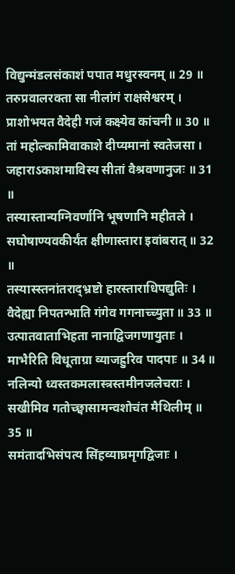विद्युन्मंडलसंकाशं पपात मधुरस्वनम् ॥ 29 ॥
तरुप्रवालरक्ता सा नीलांगं राक्षसेश्वरम् ।
प्राशोभयत वैदेही गजं कक्ष्येव कांचनी ॥ 30 ॥
तां महोल्कामिवाकाशे दीप्यमानां स्वतेजसा ।
जहाराऽकाशमाविस्य सीतां वैश्रवणानुजः ॥ 31 ॥
तस्यास्तान्यग्निवर्णानि भूषणानि महीतले ।
सघोषाण्यवकीर्यंत क्षीणास्तारा इवांबरात् ॥ 32 ॥
तस्यास्स्तनांतराद्भ्रष्टो हारस्ताराधिपद्युतिः ।
वैदेह्या निपतन्भाति गंगेव गगनाच्च्युता ॥ 33 ॥
उत्पातवाताभिहता नानाद्विजगणायुताः ।
माभैरिति विधूताग्रा व्याजह्रुरिव पादपाः ॥ 34 ॥
नलिन्यो ध्वस्तकमलास्त्रस्तमीनजलेचराः ।
सखीमिव गतोच्छ्वासामन्वशोचंत मैथिलीम् ॥ 35 ॥
समंतादभिसंपत्य सिंहव्याघ्रमृगद्विजाः ।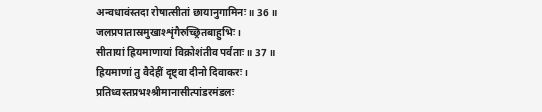अन्वधावंस्तदा रोषात्सीतां छायानुगामिनः ॥ 36 ॥
जलप्रपातास्रमुखाश्शृंगैरुच्छ्रितबाहुभिः ।
सीतायां ह्रियमाणायां विक्रोशंतीव पर्वताः ॥ 37 ॥
ह्रियमाणां तु वैदेहीं दृष्ट्वा दीनो दिवाकरः ।
प्रतिध्वस्तप्रभश्श्रीमानासीत्पांडरमंडलः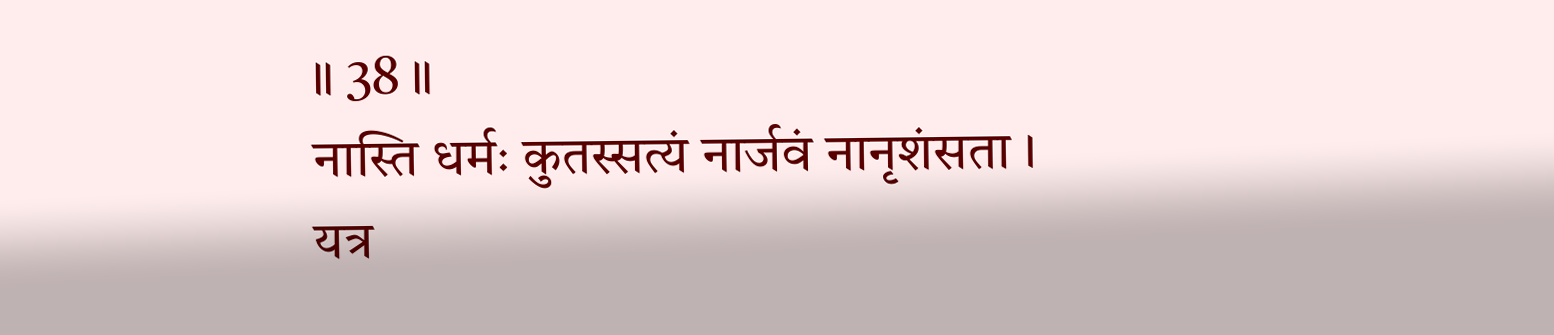॥ 38 ॥
नास्ति धर्मः कुतस्सत्यं नार्जवं नानृशंसता ।
यत्र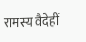रामस्य वैदेहीं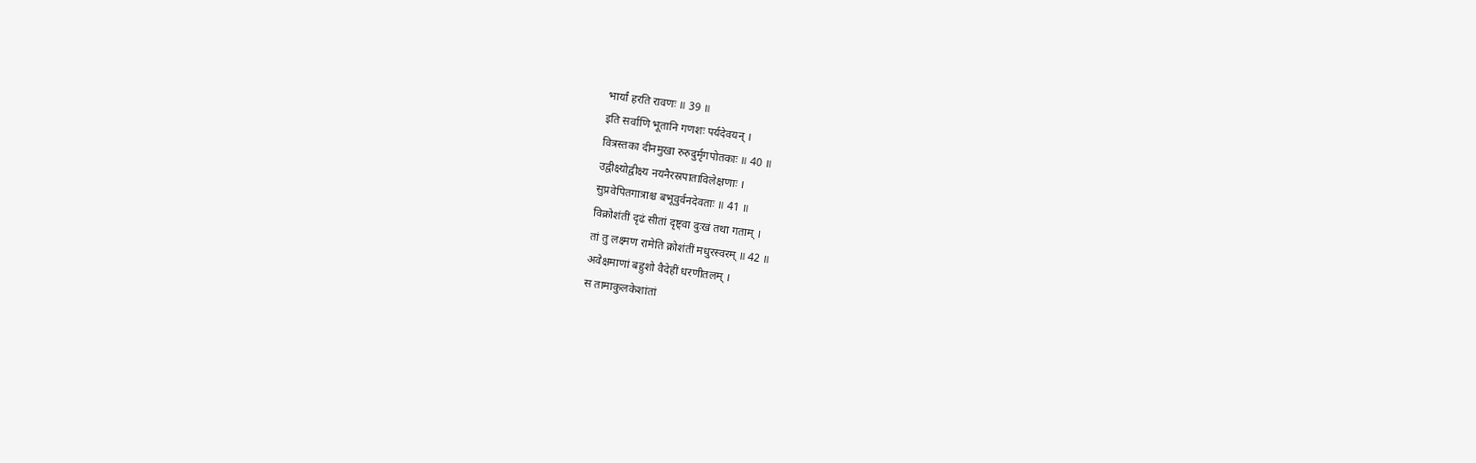भार्यां हरति रावणः ॥ 39 ॥
इति सर्वाणि भूतानि गणशः पर्यदेवयन् ।
वित्रस्तका दीनमुखा रुरुदुर्मृगपोतकाः ॥ 40 ॥
उद्वीक्ष्योद्वीक्ष्य नयनैरस्रपाताविलेक्षणाः ।
सुप्रवेपितगात्राश्च बभूवुर्वनदेवताः ॥ 41 ॥
विक्रोशंतीं दृढं सीतां दृष्ट्वा दुःखं तथा गताम् ।
तां तु लक्ष्मण रामेति क्रोशंतीं मधुरस्वरम् ॥ 42 ॥
अवेक्षमाणां बहुशो वैदेहीं धरणीतलम् ।
स तामाकुलकेशांतां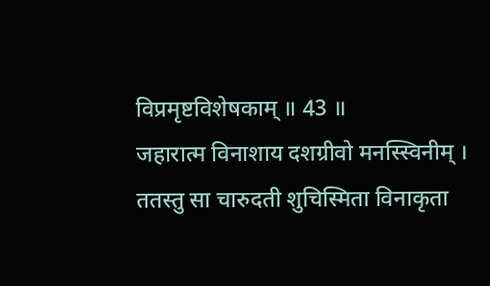विप्रमृष्टविशेषकाम् ॥ 43 ॥
जहारात्म विनाशाय दशग्रीवो मनस्स्विनीम् ।
ततस्तु सा चारुदती शुचिस्मिता विनाकृता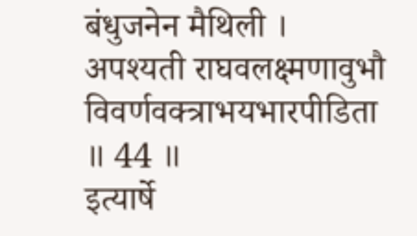बंधुजनेन मैथिली ।
अपश्यती राघवलक्ष्मणावुभौ विवर्णवक्त्राभयभारपीडिता ॥ 44 ॥
इत्यार्षे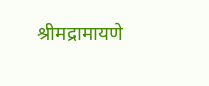श्रीमद्रामायणे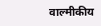वाल्मीकीय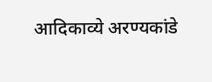आदिकाव्ये अरण्यकांडे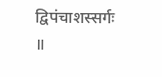द्विपंचाशस्सर्गः ॥